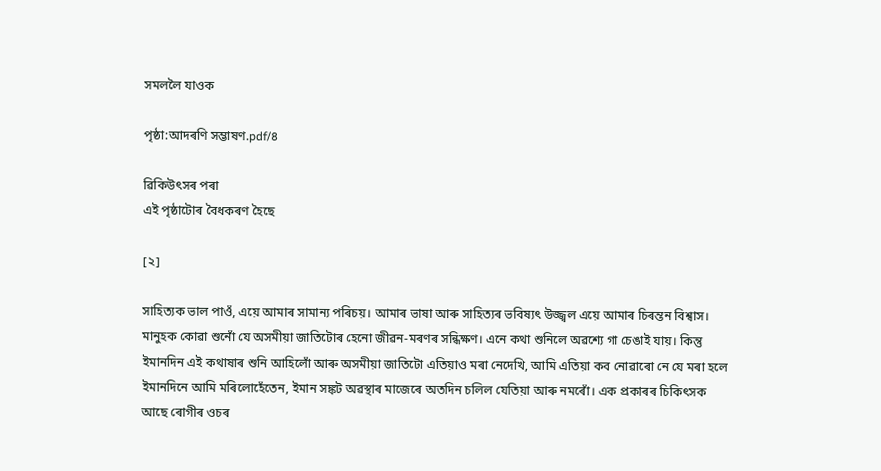সমললৈ যাওক

পৃষ্ঠা:আদৰণি সম্ভাষণ.pdf/৪

ৱিকিউৎসৰ পৰা
এই পৃষ্ঠাটোৰ বৈধকৰণ হৈছে

[২]

সাহিত্যক ভাল পাওঁ, এয়ে আমাৰ সামান্য পৰিচয়। আমাৰ ভাষা আৰু সাহিত্যৰ ভবিষ্যৎ উজ্জ্বল এয়ে আমাৰ চিৰন্তন বিশ্বাস। মানুহক কোৱা শুনোঁ যে অসমীয়া জাতিটোৰ হেনো জীৱন-মৰণৰ সন্ধিক্ষণ। এনে কথা শুনিলে অৱশ্যে গা চেঙাই যায়। কিন্তু ইমানদিন এই কথাষাৰ শুনি আহিলোঁ আৰু অসমীয়া জাতিটো এতিয়াও মৰা নেদেখি, আমি এতিয়া কব নোৱাৰো নে যে মৰা হলে ইমানদিনে আমি মৰিলোহেঁতেন, ইমান সঙ্কট অৱস্থাৰ মাজেৰে অতদিন চলিল যেতিয়া আৰু নমৰোঁ। এক প্ৰকাৰৰ চিকিৎসক আছে ৰোগীৰ ওচৰ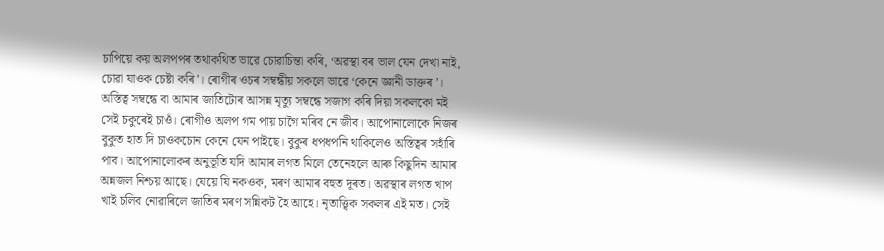চাপিয়ে কয় অলপপৰ তথাকথিত ভাৱে চোৱাচিন্তা কৰি, ‘অৱস্থা বৰ ভাল যেন দেখা নাই, চোৱা যাওক চেষ্টা কৰি’। ৰোগীৰ ওচৰ সম্বন্ধীয় সকলে ভাৱে ‘কেনে জ্ঞানী ডাক্তৰ’। অস্তিত্ব সম্বন্ধে বা আমাৰ জাতিটোৰ আসন্ন মৃত্যু সম্বন্ধে সজাগ কৰি দিয়া সকলকো মই সেই চকুৰেই চাওঁ। ৰোগীও অলপ গম পায় চাগৈ মৰিব নে জীব। আপোনালোকে নিজৰ বুকুত হাত দি চাওকচোন কেনে যেন পাইছে। বুকুৰ ধপধপনি থাকিলেও অস্তিত্বৰ সহাঁৰি পাব। আপোনালোকৰ অনুভূতি যদি আমাৰ লগত মিলে তেনেহলে আৰু কিছুদিন আমাৰ অন্নজল নিশ্চয় আছে। যেয়ে যি নকওক, মৰণ আমাৰ বহুত দূৰত। অৱস্থাৰ লগত খাপ খাই চলিব নোৱাৰিলে জাতিৰ মৰণ সন্নিকট হৈ আহে। নৃতাত্ত্বিক সকলৰ এই মত। সেই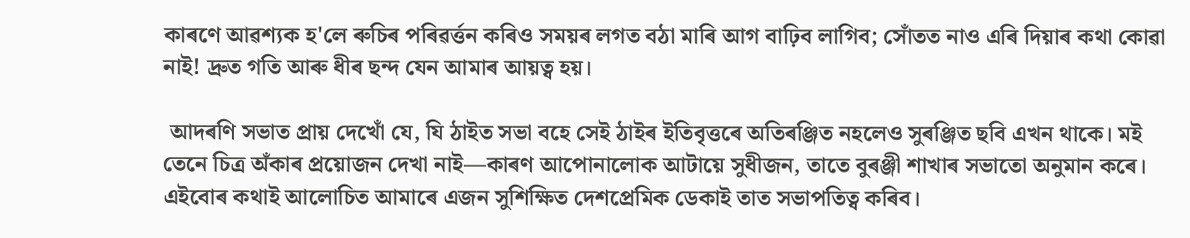কাৰণে আৱশ্যক হ'লে ৰুচিৰ পৰিৱৰ্ত্তন কৰিও সময়ৰ লগত বঠা মাৰি আগ বাঢ়িব লাগিব; সোঁতত নাও এৰি দিয়াৰ কথা কোৱা নাই! দ্ৰুত গতি আৰু ধীৰ ছন্দ যেন আমাৰ আয়ত্ব হয়।

 আদৰণি সভাত প্ৰায় দেখোঁ যে, যি ঠাইত সভা বহে সেই ঠাইৰ ইতিবৃত্তৰে অতিৰঞ্জিত নহলেও সুৰঞ্জিত ছবি এখন থাকে। ম‍ই তেনে চিত্ৰ অঁকাৰ প্ৰয়োজন দেখা নাই—কাৰণ আপোনালোক আটায়ে সুধীজন, তাতে বুৰঞ্জী শাখাৰ সভাতো অনুমান কৰে। এইবোৰ কথাই আলোচিত আমাৰে এজন সুশিক্ষিত দেশপ্ৰেমিক ডেকাই তাত সভাপতিত্ব কৰিব।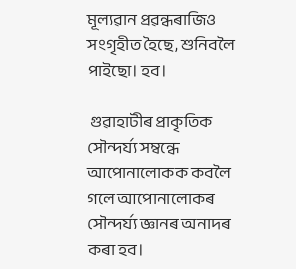মূল্যৱান প্ৰৱন্ধৰাজিও সংগৃহীত হৈছে, শুনিবলৈ পাইছো। হব।

 গুৱাহাটীৰ প্ৰাকৃতিক সৌন্দৰ্য্য সম্বন্ধে আপোনালোকক কবলৈ গলে আপোনালোকৰ সৌন্দৰ্য্য জ্ঞানৰ অনাদৰ কৰা হব।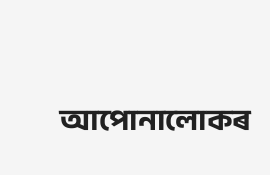আপোনালোকৰ